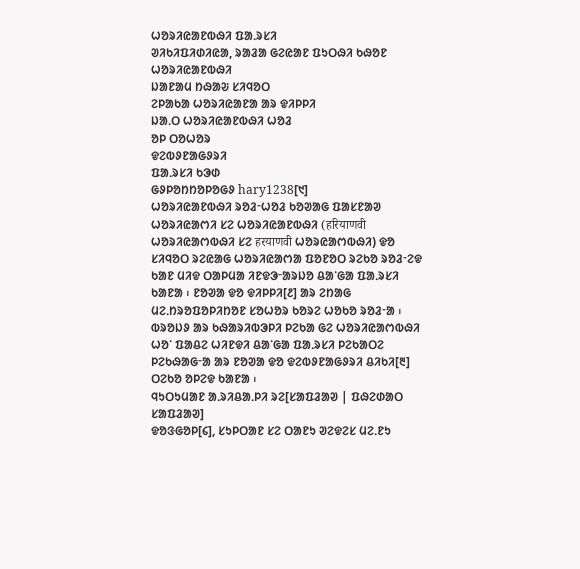ᱦᱚᱨᱤᱭᱟᱱᱵᱷᱤ ᱯᱟᱹᱨᱥᱤ
ᱣᱤᱠᱤᱯᱤᱰᱤᱭᱟ, ᱨᱟᱲᱟ ᱜᱮᱭᱟᱱ ᱯᱩᱛᱷᱤ ᱠᱷᱚᱱ
ᱦᱚᱨᱤᱭᱟᱱᱵᱷᱤ
ᱡᱟᱱᱟᱢ ᱴᱷᱟᱶ ᱥᱤᱧᱚᱛ
ᱮᱞᱟᱠᱟ ᱦᱚᱨᱤᱭᱟᱱᱟ ᱟᱨ ᱫᱤᱞᱞᱤ
ᱡᱟᱹᱛ ᱦᱚᱨᱤᱭᱟᱱᱵᱷᱤ ᱦᱚᱲ
ᱚᱞ ᱛᱚᱦᱚᱨ
ᱫᱮᱵᱽᱱᱟᱜᱽᱨᱤ
ᱯᱟᱹᱨᱥᱤ ᱠᱳᱰ
ᱜᱽᱞᱚᱴᱴᱚᱞᱚᱜᱽ hary1238[᱑]
ᱦᱚᱨᱤᱭᱟᱱᱵᱷᱤ ᱨᱚᱲᱼᱦᱚᱲ ᱠᱚᱣᱟᱜ ᱯᱟᱥᱱᱟᱣ
ᱦᱚᱨᱤᱭᱟᱬᱤ ᱥᱮ ᱦᱚᱨᱤᱭᱟᱱᱵᱷᱤ (हरियाणवी ᱦᱚᱨᱤᱭᱟᱬᱵᱷᱤ ᱥᱮ हरयाणवी ᱦᱚᱨᱭᱟᱬᱵᱷᱤ) ᱫᱚ ᱥᱤᱧᱚᱛ ᱨᱮᱭᱟᱜ ᱦᱚᱨᱤᱭᱟᱬᱟ ᱯᱚᱱᱚᱛ ᱨᱮᱠᱚ ᱨᱚᱲᱼᱮᱫ ᱠᱟᱱ ᱢᱤᱫ ᱛᱟᱞᱢᱟ ᱤᱱᱫᱳᱼᱟᱨᱡᱚ ᱪᱟᱸᱜᱟ ᱯᱟᱹᱨᱥᱤ ᱠᱟᱱᱟ ᱾ ᱱᱚᱣᱟ ᱫᱚ ᱫᱤᱞᱞᱤ[᱒] ᱟᱨ ᱮᱴᱟᱜ ᱢᱮᱹᱴᱨᱚᱯᱚᱞᱤᱴᱚᱱ ᱥᱚᱦᱚᱨ ᱠᱚᱨᱮ ᱦᱚᱠᱚ ᱨᱚᱲᱼᱟ ᱾ ᱵᱨᱚᱡᱽ ᱟᱨ ᱠᱷᱟᱨᱤᱵᱳᱞᱤ ᱞᱮᱠᱟ ᱜᱮ ᱦᱚᱨᱤᱭᱟᱬᱵᱷᱤ ᱦᱚᱸ ᱯᱟᱪᱮ ᱦᱤᱱᱫᱤ ᱪᱟᱸᱜᱟ ᱯᱟᱹᱨᱥᱤ ᱞᱮᱠᱟᱛᱮ ᱞᱮᱠᱷᱟᱜᱼᱟ ᱟᱨ ᱱᱚᱣᱟ ᱫᱚ ᱫᱮᱵᱽᱱᱟᱜᱽᱨᱤ ᱪᱤᱠᱤ[᱓] ᱛᱮᱠᱚ ᱚᱞᱮᱫ ᱠᱟᱱᱟ ᱾
ᱧᱩᱛᱩᱢᱟᱱ ᱟᱹᱨᱤᱪᱟᱹᱞᱤ ᱨᱮ[ᱥᱟᱯᱲᱟᱣ | ᱯᱷᱮᱰᱟᱛ ᱥᱟᱯᱲᱟᱣ]
ᱫᱚᱝᱜᱚᱞ[᱔], ᱥᱩᱞᱛᱟᱱ ᱥᱮ ᱛᱟᱱᱩ ᱣᱮᱫᱮᱥ ᱢᱮᱹᱱᱩ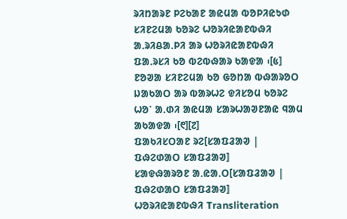ᱨᱤᱴᱟᱨᱱ ᱞᱮᱠᱟᱱ ᱟᱭᱢᱟ ᱵᱚᱞᱤᱭᱩᱰ ᱥᱤᱱᱮᱢᱟ ᱠᱚᱨᱮ ᱦᱚᱨᱤᱭᱟᱱᱵᱷᱤ ᱟᱹᱨᱤᱪᱟᱹᱞᱤ ᱟᱨ ᱦᱚᱨᱤᱭᱟᱱᱵᱷᱤ ᱯᱟᱹᱨᱥᱤ ᱠᱚ ᱵᱮᱵᱷᱟᱨ ᱠᱟᱫᱟ ᱾[᱕] ᱱᱚᱣᱟ ᱥᱤᱱᱮᱢᱟ ᱠᱚ ᱜᱚᱴᱟ ᱵᱷᱟᱨᱚᱛ ᱡᱟᱠᱟᱛ ᱟᱨ ᱵᱟᱨᱦᱮ ᱫᱤᱥᱚᱢ ᱠᱚᱨᱮ ᱦᱚᱸ ᱟᱹᱰᱤ ᱟᱭᱢᱟ ᱥᱟᱨᱦᱟᱣᱱᱟᱭ ᱧᱟᱢ ᱟᱠᱟᱫᱟ ᱾[᱖][᱗]
ᱯᱟᱠᱤᱥᱛᱟᱱ ᱨᱮ[ᱥᱟᱯᱲᱟᱣ | ᱯᱷᱮᱰᱟᱛ ᱥᱟᱯᱲᱟᱣ]
ᱥᱟᱫᱷᱟᱨᱚᱱ ᱟᱹᱭᱟᱹᱛ[ᱥᱟᱯᱲᱟᱣ | ᱯᱷᱮᱰᱟᱛ ᱥᱟᱯᱲᱟᱣ]
ᱦᱚᱨᱤᱭᱟᱱᱵᱷᱤ Transliteration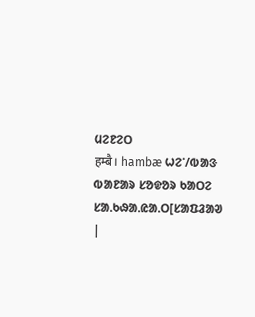ᱢᱮᱱᱮᱛ
हम्बै। hambæ ᱦᱮᱸ/ᱵᱟᱝ ᱵᱟᱱᱟᱨ ᱥᱚᱫᱚᱨ ᱠᱟᱛᱮ
ᱥᱟᱹᱠᱷᱟᱹᱭᱟᱹᱛ[ᱥᱟᱯᱲᱟᱣ |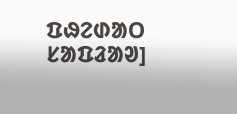ᱯᱷᱮᱰᱟᱛ ᱥᱟᱯᱲᱟᱣ]